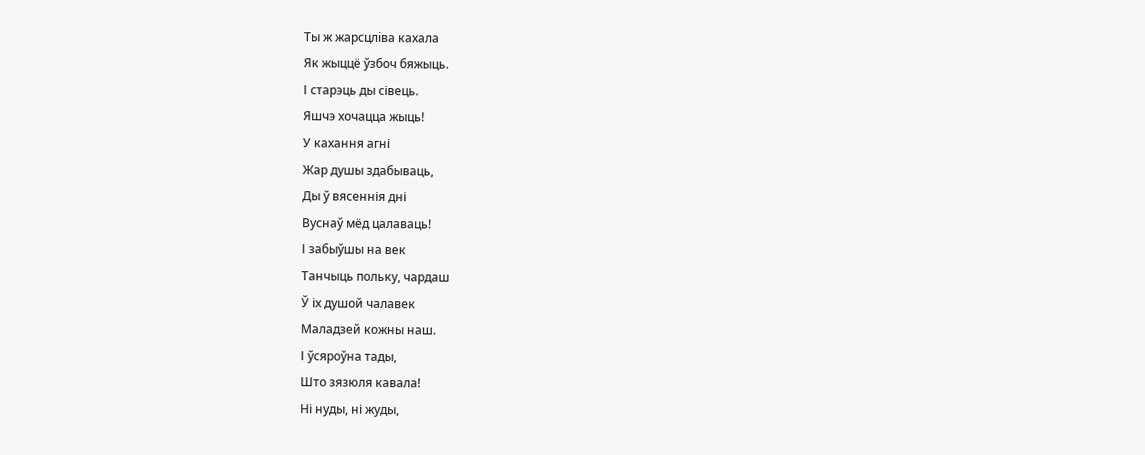Ты ж жарсцлiва кахала
Як жыццё ўзбоч бяжыць.
І старэць ды сівець.
Яшчэ хочацца жыць!
У кахання агні
Жар душы здабываць,
Ды ў вясеннія дні
Вуснаў мёд цалаваць!
І забыўшы на век
Танчыць польку, чардаш
Ў іх душой чалавек
Маладзей кожны наш.
І ўсяроўна тады,
Што зязюля кавала!
Ні нуды, ні жуды,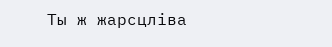Ты ж жарсцліва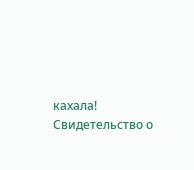кахала!
Свидетельство о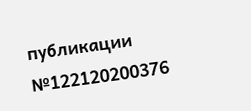публикации №122120200376